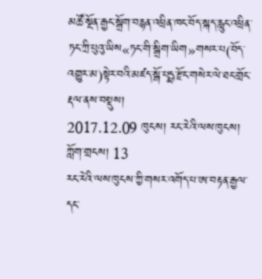མཚོ་སྔོན་རྒྱང་སྒྲོག་བརྙན་འཕྲིན་ཁང་བོད་སྐད་རླུང་འཕྲིན་ཏང་ཀྲི་པུའུ་ཡིས«ཏང་གི་སྒྲིག་ཡིག»གསར་པ(བོད་འགྱུར་མ)སྟེར་བའི་མཛད་སྒོ་པདྨ་རྫོང་གསེར་ལེ་ཐང་གྲོང་རྡལ་ནས་བསྡུས།
2017.12.09 ཁུངས། རང་རེའི་ལས་ཁུངས། ཀློག་གྲངས། 13
རང་རེའི་ལས་ཁུངས་ཀྱི་གསར་འགོད་པ་ཨ་བརྟན་རྒྱལ་དང་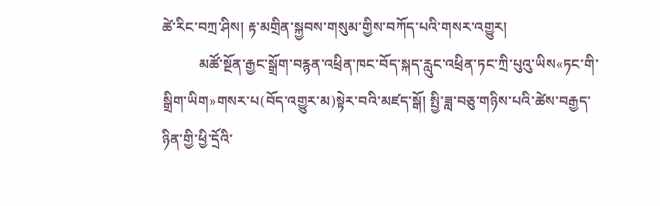ཚེ་རིང་བཀྲ་ཤིས། རྟ་མགྲིན་སྐྱབས་གསུམ་གྱིས་བཀོད་པའི་གསར་འགྱུར།
          མཚོ་སྔོན་རྒྱང་སྒྲོག་བརྙན་འཕྲིན་ཁང་བོད་སྐད་རླུང་འཕྲིན་ཏང་ཀྲི་པུའུ་ཡིས«ཏང་གི་སྒྲིག་ཡིག»གསར་པ(བོད་འགྱུར་མ)སྟེར་བའི་མཛད་སྒོ། སྤྱི་ཟླ་བཅུ་གཉིས་པའི་ཚེས་བརྒྱད་ཉིན་གྱི་ཕྱི་དྲོའི་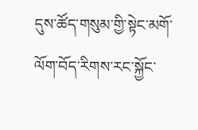དུས་ཚོད་གསུམ་གྱི་སྟེང་མགོ་ལོག་བོད་རིགས་རང་སྐྱོང་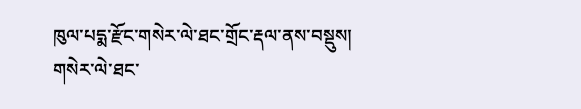ཁུལ་པདྨ་རྫོང་གསེར་ལེ་ཐང་གྲོང་རྡལ་ནས་བསྡུས། གསེར་ལེ་ཐང་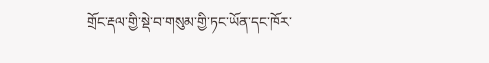གྲོང་རྡལ་གྱི་སྡེ་བ་གསུམ་གྱི་ཏང་ཡོན་དང་ཁོར་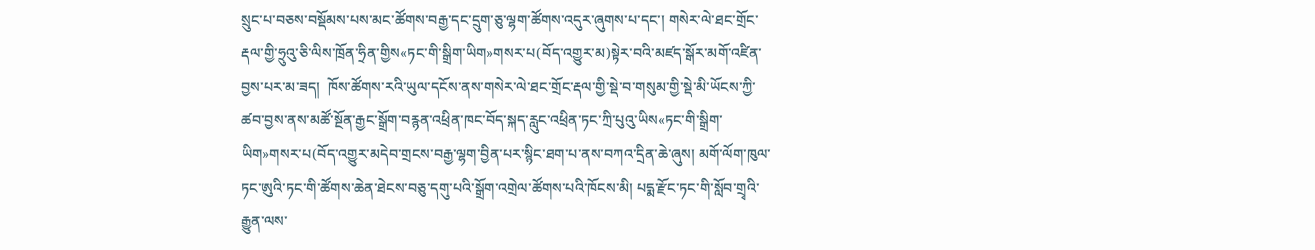སྲུང་པ་བཅས་བསྡོམས་པས་མང་ཚོགས་བརྒྱ་དང་དྲུག་ཅུ་ལྷག་ཚོགས་འདུར་ཞུགས་པ་དང་། གསེར་ལེ་ཐང་གྲོང་རྡལ་གྱི་ཧྲུའུ་ཅི་ལིས་ཁྲོན་ཧྲིན་གྱིས«ཏང་གི་སྒྲིག་ཡིག»གསར་པ(བོད་འགྱུར་མ)སྟེར་བའི་མཛད་སྒོར་མགོ་འཛིན་བྱས་པར་མ་ཟད།  ཁོས་ཚོགས་རའི་ཡུལ་དངོས་ནས་གསེར་ལེ་ཐང་གྲོང་རྡལ་གྱི་སྡེ་བ་གསུམ་གྱི་སྡེ་མི་ཡོངས་ཀྱི་ཚབ་བྱས་ནས་མཚོ་སྔོན་རྒྱང་སྒྲོག་བརྙན་འཕྲིན་ཁང་བོད་སྐད་རླུང་འཕྲིན་ཏང་ཀྲི་པུའུ་ཡིས«ཏང་གི་སྒྲིག་ཡིག»གསར་པ(བོད་འགྱུར་མདེབ་གྲངས་བརྒྱ་ལྷག་བྱིན་པར་སྙིང་ཐག་པ་ནས་བཀའ་དྲིན་ཆེ་ཞུས། མགོ་ལོག་ཁུལ་ཏང་ཨུའི་ཏང་གི་ཚོགས་ཆེན་ཐེངས་བཅུ་དགུ་པའི་སྒྲོག་འགྲེལ་ཚོགས་པའི་ཁོངས་མི། པདྨ་རྫོང་ཏང་གི་སློབ་གྲྭའི་རྒྱུན་ལས་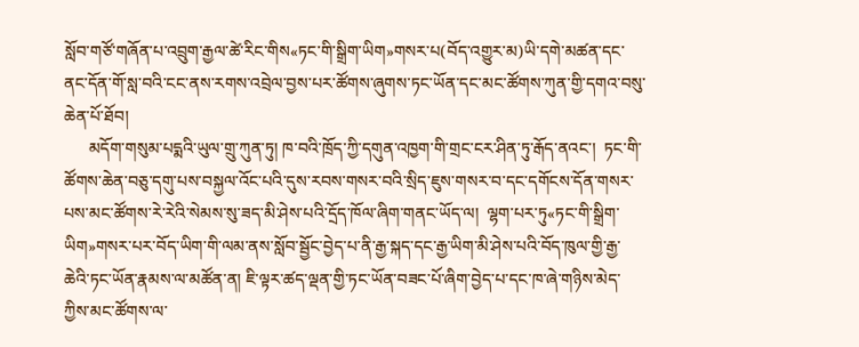སློབ་གཙོ་གཞོན་པ་འབྲུག་རྒྱལ་ཚེ་རིང་གིས«ཏང་གི་སྒྲིག་ཡིག»གསར་པ(བོད་འགྱུར་མ)ཡི་དགེ་མཚན་དང་ནང་དོན་གོ་སླ་བའི་ངང་ནས་རགས་འབྲེལ་བྱས་པར་ཚོགས་ཞུགས་ཏང་ཡོན་དང་མང་ཚོགས་ཀུན་གྱི་དགའ་བསུ་ཆེན་པོ་ཐོབ།
      མདོག་གསུམ་པདྨའི་ཡུལ་གྲུ་ཀུན་ཏུ། ཁ་བའི་ཁྲོད་ཀྱི་དགུན་འཁྱག་གི་གྲང་ངར་ཤིན་ཏུ་རྒོད་ནའང་།  ཏང་གི་ཚོགས་ཆེན་བཅུ་དགུ་པས་བསྐྱལ་འོང་པའི་དུས་རབས་གསར་བའི་སྲིད་ཇུས་གསར་བ་དང་དགོངས་དོན་གསར་པས་མང་ཚོགས་རེ་རེའི་སེམས་སུ་ཟད་མི་ཤེས་པའི་དྲོད་ཁོལ་ཞིག་གནང་ཡོད་ལ།  ལྷག་པར་ཏུ«ཏང་གི་སྒྲིག་ཡིག»གསར་པར་བོད་ཡིག་གི་ལམ་ནས་སློབ་སྦྱོང་བྱེད་པ་ནི་རྒྱ་སྐད་དང་རྒྱ་ཡིག་མི་ཤེས་པའི་བོད་ཁུལ་གྱི་རྒྱ་ཆེའི་ཏང་ཡོན་རྣམས་ལ་མཚོན་ན། ཇི་ལྟར་ཚད་ལྡན་གྱི་ཏང་ཡོན་བཟང་པོ་ཞིག་བྱེད་པ་དང་ཁ་ཞེ་གཉིས་མེད་ཀྱིས་མང་ཚོགས་ལ་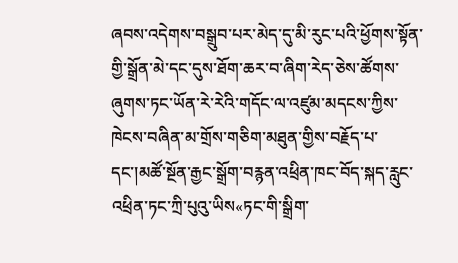ཞབས་འདེགས་བསྒྲུབ་པར་མེད་དུ་མི་རུང་པའི་ཕྱོགས་སྟོན་གྱི་སྒྲོན་མེ་དང་དུས་ཐོག་ཆར་བ་ཞིག་རེད་ཅེས་ཚོགས་ཞུགས་ཏང་ཡོན་རེ་རེའི་གདོང་ལ་འཛུམ་མདངས་ཀྱིས་ཁེངས་བཞིན་མ་གྲོས་གཅིག་མཐུན་གྱིས་བརྗོད་པ་དང་།མཚོ་སྔོན་རྒྱང་སྒྲོག་བརྙན་འཕྲིན་ཁང་བོད་སྐད་རླུང་འཕྲིན་ཏང་ཀྲི་པུའུ་ཡིས«ཏང་གི་སྒྲིག་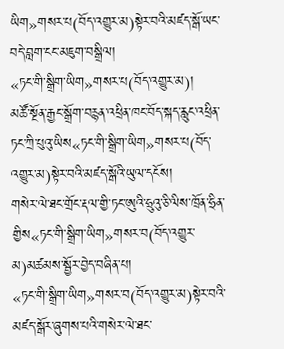ཡིག»གསར་པ(བོད་འགྱུར་མ)སྟེར་བའི་མཛད་སྒོ་ཡང་བདེ་བླག་ངང་མཇུག་བསྒྲིལ།
«ཏང་གི་སྒྲིག་ཡིག»གསར་པ(བོད་འགྱུར་མ)།
མཚོ་སྔོན་རྒྱང་སྒྲོག་བརྙན་འཕྲིན་ཁང་བོད་སྐད་རླུང་འཕྲིན་ཏང་ཀྲི་པུའུ་ཡིས«ཏང་གི་སྒྲིག་ཡིག»གསར་པ(བོད་འགྱུར་མ)སྟེར་བའི་མཛད་སྒོའི་ཡུལ་དངོས།
གསེར་ལེ་ཐང་གྲོང་རྡལ་གྱི་ཏང་ཨུའི་ཧྲུའུ་ཅི་ལིས་ཁྲོན་ཧྲིན་གྱིས«ཏང་གི་སྒྲིག་ཡིག»གསར་བ(བོད་འགྱུར་མ)མཚམས་སྦྱོར་བྱེད་བཞིན་པ།
«ཏང་གི་སྒྲིག་ཡིག»གསར་བ(བོད་འགྱུར་མ)སྟེར་བའི་མཛད་སྒོར་ཞུགས་པའི་གསེར་ལེ་ཐང་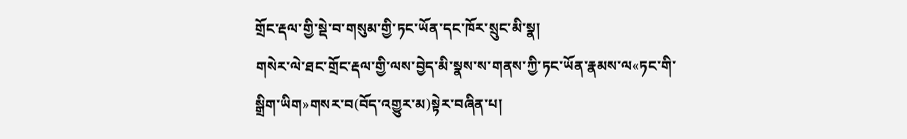གྲོང་རྡལ་གྱི་སྡེ་བ་གསུམ་གྱི་ཏང་ཡོན་དང་ཁོར་སྲུང་མི་སྣ།
གསེར་ལེ་ཐང་གྲོང་རྡལ་གྱི་ལས་བྱེད་མི་སྣས་ས་གནས་ཀྱི་ཏང་ཡོན་རྣམས་ལ«ཏང་གི་སྒྲིག་ཡིག»གསར་བ(བོད་འགྱུར་མ)སྟེར་བཞིན་པ།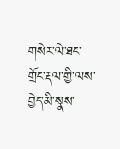གསེར་ལེ་ཐང་གྲོང་རྡལ་གྱི་ལས་བྱེད་མི་སྣས་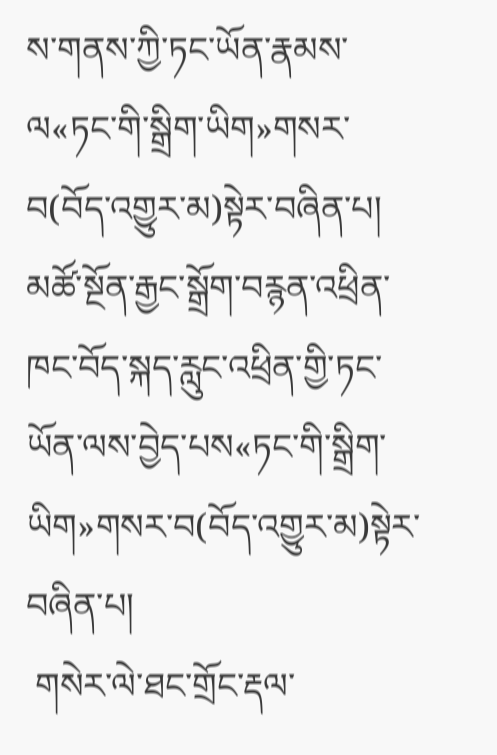ས་གནས་ཀྱི་ཏང་ཡོན་རྣམས་ལ«ཏང་གི་སྒྲིག་ཡིག»གསར་བ(བོད་འགྱུར་མ)སྟེར་བཞིན་པ།
མཚོ་སྔོན་རྒྱང་སྒྲོག་བརྙན་འཕྲིན་ཁང་བོད་སྐད་རླུང་འཕྲིན་གྱི་ཏང་ཡོན་ལས་བྱེད་པས«ཏང་གི་སྒྲིག་ཡིག»གསར་བ(བོད་འགྱུར་མ)སྟེར་བཞིན་པ།
 གསེར་ལེ་ཐང་གྲོང་རྡལ་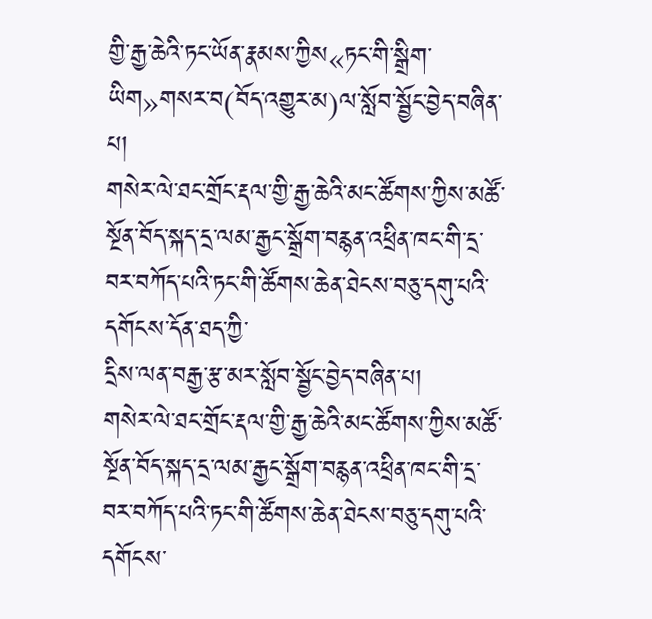གྱི་རྒྱ་ཆེའི་ཏང་ཡོན་རྣམས་ཀྱིས«ཏང་གི་སྒྲིག་ཡིག»གསར་བ(བོད་འགྱུར་མ)ལ་སློབ་སྦྱོང་བྱེད་བཞིན་པ།
གསེར་ལེ་ཐང་གྲོང་རྡལ་གྱི་རྒྱ་ཆེའི་མང་ཚོགས་ཀྱིས་མཚོ་སྔོན་བོད་སྐད་དྲ་ལམ་རྒྱང་སྒྲོག་བརྙན་འཕྲིན་ཁང་གི་དྲ་བར་བཀོད་པའི་ཏང་གི་ཚོགས་ཆེན་ཐེངས་བཅུ་དགུ་པའི་དགོངས་དོན་ཐད་ཀྱི་
དྲིས་ལན་བརྒྱ་རྩ་མར་སློབ་སྦྱོང་བྱེད་བཞིན་པ།
གསེར་ལེ་ཐང་གྲོང་རྡལ་གྱི་རྒྱ་ཆེའི་མང་ཚོགས་ཀྱིས་མཚོ་སྔོན་བོད་སྐད་དྲ་ལམ་རྒྱང་སྒྲོག་བརྙན་འཕྲིན་ཁང་གི་དྲ་བར་བཀོད་པའི་ཏང་གི་ཚོགས་ཆེན་ཐེངས་བཅུ་དགུ་པའི་དགོངས་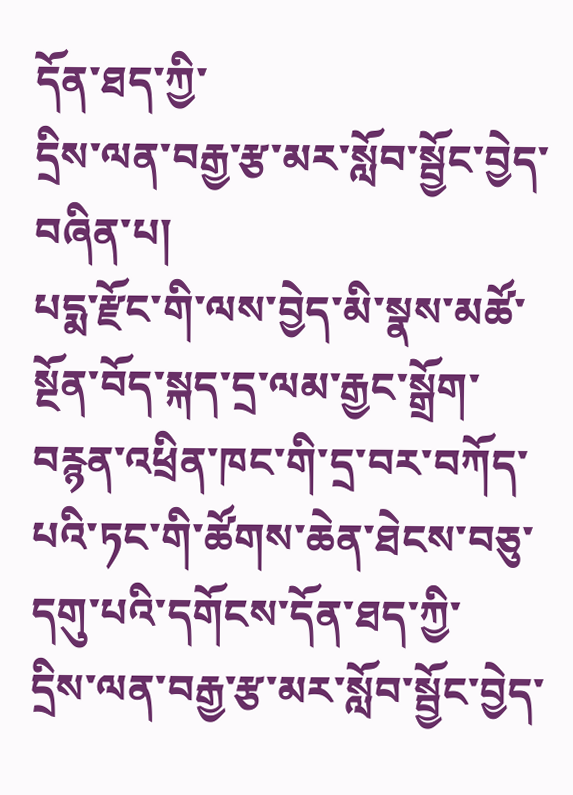དོན་ཐད་ཀྱི་
དྲིས་ལན་བརྒྱ་རྩ་མར་སློབ་སྦྱོང་བྱེད་བཞིན་པ།
པདྨ་རྫོང་གི་ལས་བྱེད་མི་སྣས་མཚོ་སྔོན་བོད་སྐད་དྲ་ལམ་རྒྱང་སྒྲོག་བརྙན་འཕྲིན་ཁང་གི་དྲ་བར་བཀོད་པའི་ཏང་གི་ཚོགས་ཆེན་ཐེངས་བཅུ་དགུ་པའི་དགོངས་དོན་ཐད་ཀྱི་
དྲིས་ལན་བརྒྱ་རྩ་མར་སློབ་སྦྱོང་བྱེད་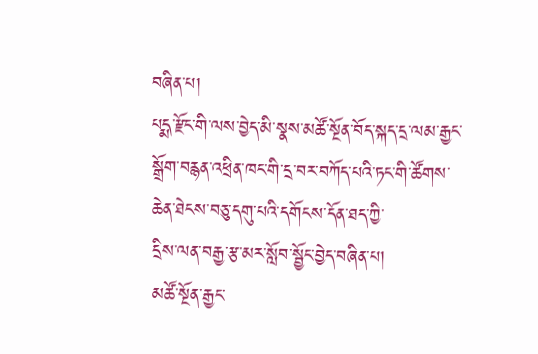བཞིན་པ།
པདྨ་རྫོང་གི་ལས་བྱེད་མི་སྣས་མཚོ་སྔོན་བོད་སྐད་དྲ་ལམ་རྒྱང་སྒྲོག་བརྙན་འཕྲིན་ཁང་གི་དྲ་བར་བཀོད་པའི་ཏང་གི་ཚོགས་ཆེན་ཐེངས་བཅུ་དགུ་པའི་དགོངས་དོན་ཐད་ཀྱི་
དྲིས་ལན་བརྒྱ་རྩ་མར་སློབ་སྦྱོང་བྱེད་བཞིན་པ།
མཚོ་སྔོན་རྒྱང་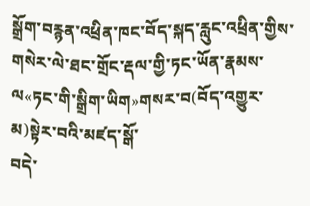སྒྲོག་བརྙན་འཕྲིན་ཁང་བོད་སྐད་རླུང་འཕྲིན་གྱིས་གསེར་ལེ་ཐང་གྲོང་རྡལ་གྱི་ཏང་ཡོན་རྣམས་ལ«ཏང་གི་སྒྲིག་ཡིག»གསར་བ(བོད་འགྱུར་མ)སྟེར་བའི་མཛད་སྒོ་
བདེ་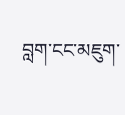བླག་ངང་མཇུག་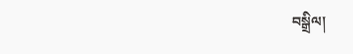བསྒྲིལ།